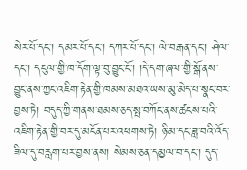སེར་པོ་དང་། དམར་པོ་དང་། དཀར་པོ་དང་། ལེ་བརྒན་དང་། ཤེལ་དང་། དངུལ་གྱི་ཁ་དོག་ལྟ་བུ་བྱུང་ངོ་། །དེ་དག་ཞལ་གྱི་སྒོ་ནས་བྱུང་ནས་ཀྱང་འཇིག་རྟེན་གྱི་ཁམས་མཐའ་ཡས་མུ་མེད་པ་སྣང་བར་བྱས་ཏེ། བདུད་ཀྱི་གནས་ཐམས་ཅད་སྤ་བཀོང་ནས་ཚངས་པའི་འཇིག་རྟེན་གྱི་བར་དུ་མངོན་པར་འཕགས་ཏེ། ཉི་མ་དང་ཟླ་བའི་འོད་ཟིལ་དུ་བརླག་པར་བྱས་ནས། སེམས་ཅན་དམྱལ་བ་དང་། དུད་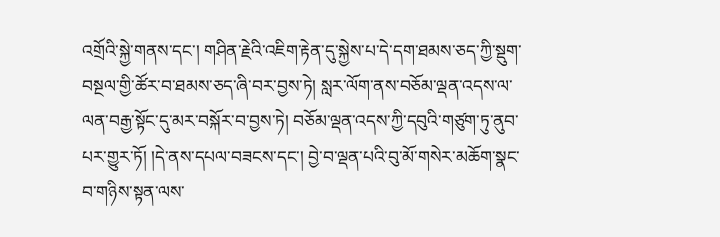འགྲོའི་སྐྱེ་གནས་དང་། གཤིན་རྗེའི་འཇིག་རྟེན་དུ་སྐྱེས་པ་དེ་དག་ཐམས་ཅད་ཀྱི་སྡུག་བསྔལ་གྱི་ཚོར་བ་ཐམས་ཅད་ཞི་བར་བྱས་ཏེ། སླར་ལོག་ནས་བཅོམ་ལྡན་འདས་ལ་ལན་བརྒྱ་སྟོང་དུ་མར་བསྐོར་བ་བྱས་ཏེ། བཅོམ་ལྡན་འདས་ཀྱི་དབུའི་གཙུག་ཏུ་ནུབ་པར་གྱུར་ཏོ། །དེ་ནས་དཔལ་བཟངས་དང་། བྱེ་བ་ལྡན་པའི་བུ་མོ་གསེར་མཆོག་སྣང་བ་གཉིས་སྟན་ལས་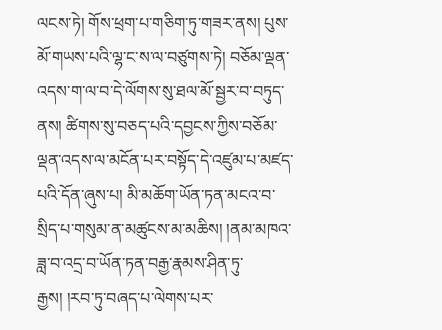ལངས་ཏེ། གོས་ཕྲག་པ་གཅིག་ཏུ་གཟར་ནས། པུས་མོ་གཡས་པའི་ལྷ་ང་ས་ལ་བཙུགས་ཏེ། བཅོམ་ལྡན་འདས་ག་ལ་བ་དེ་ལོགས་སུ་ཐལ་མོ་སྦྱར་བ་བཏུད་ནས། ཚིགས་སུ་བཅད་པའི་དབྱངས་ཀྱིས་བཅོམ་ལྡན་འདས་ལ་མངོན་པར་བསྟོད་དེ་འཛུམ་པ་མཛད་པའི་དོན་ཞུས་པ། མི་མཆོག་ཡོན་ཏན་མངའ་བ་སྲིད་པ་གསུམ་ན་མཚུངས་མ་མཆིས། །ནམ་མཁའ་ཟླ་བ་འདྲ་བ་ཡོན་ཏན་བརྒྱ་རྣམས་ཤིན་ཏུ་རྒྱས། །རབ་ཏུ་བཞད་པ་ལེགས་པར་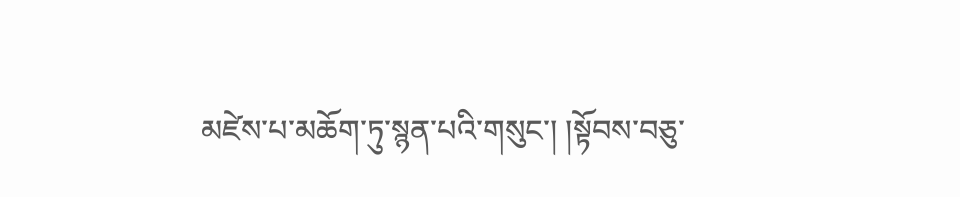མཛེས་པ་མཆོག་ཏུ་སྙན་པའི་གསུང་། །སྟོབས་བཅུ་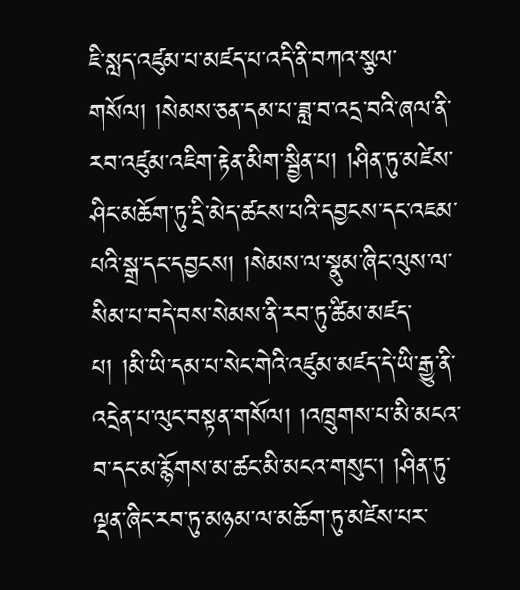ཇི་སླད་འཛུམ་པ་མཛད་པ་འདི་ནི་བཀའ་སྩལ་གསོལ། །སེམས་ཅན་དམ་པ་ཟླ་བ་འདྲ་བའི་ཞལ་ནི་རབ་འཛུམ་འཇིག་རྟེན་མིག་སྦྱིན་པ། །ཤིན་ཏུ་མཛེས་ཤིང་མཆོག་ཏུ་དྲི་མེད་ཚངས་པའི་དབྱངས་དང་འཇམ་པའི་སྒྲ་དང་དབྱངས། །སེམས་ལ་སྣུམ་ཞིང་ལུས་ལ་སིམ་པ་བདེ་བས་སེམས་ནི་རབ་ཏུ་ཚིམ་མཛད་པ། །མི་ཡི་དམ་པ་སེང་གེའི་འཛུམ་མཛད་དེ་ཡི་རྒྱུ་ནི་འདྲེན་པ་ལུང་བསྟན་གསོལ། །འཁྲུགས་པ་མི་མངའ་བ་དང་མ་རྙོགས་མ་ཚང་མི་མངའ་གསུང་། །ཤིན་ཏུ་ལྡན་ཞིང་རབ་ཏུ་མཉམ་ལ་མཆོག་ཏུ་མཛེས་པར་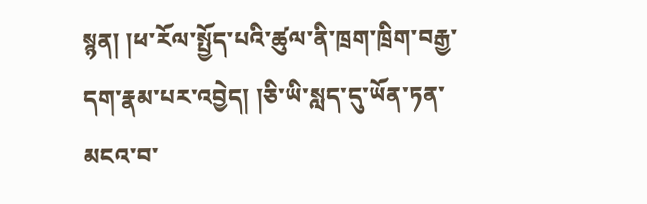སྙན། །ཕ་རོལ་སྤྱོད་པའི་ཚུལ་ནི་ཁྲག་ཁྲིག་བརྒྱ་དག་རྣམ་པར་འབྱེད། །ཅི་ཡི་སླད་དུ་ཡོན་ཏན་མངའ་བ་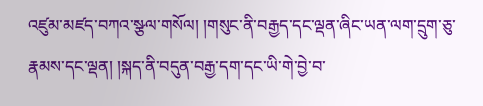འཛུམ་མཛད་བཀའ་སྩལ་གསོལ། །གསུང་ནི་བརྒྱད་དང་ལྡན་ཞིང་ཡན་ལག་དྲུག་ཅུ་རྣམས་དང་ལྡན། །སྐད་ནི་བདུན་བརྒྱ་དག་དང་ཡི་གེ་བྱེ་བ་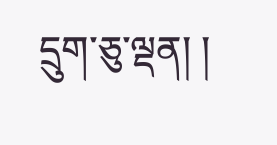དྲུག་ཅུ་ལྡན། །